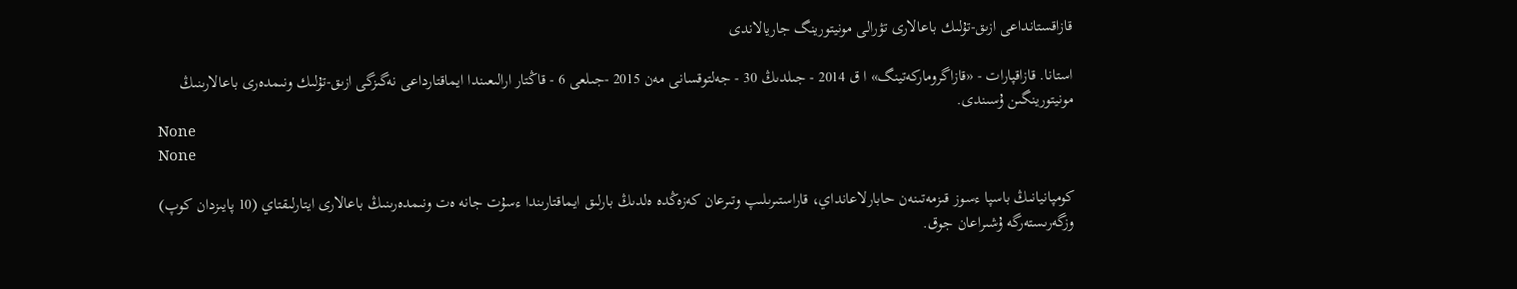قازاقستانداعى ازىق-تۇلىك باعالارى تۋرالى مونيتورينگ جاريالاندى

استانا. قازاقپارات - «قازاگروماركەتينگ» ا ق 2014 - جىلدىڭ 30 - جەلتوقسانى مەن 2015 -جىلعى 6 - قاڭتار ارالىعىندا ايماقتارداعى نەگىزگى ازىق-تۇلىك ونىمدەرى باعالارىنىڭ مونيتورينگىن ۇسىندى.
None
None

كومپانيانىڭ باسپا ءسوز قىزمەتىنەن حابارلاعانداي، قاراستىرىلىپ وتىرعان كەزەڭدە ەلدىڭ بارلىق ايماقتارىندا ءسۇت جانە ەت ونىمدەرىنىڭ باعالارى ايتارلىقتاي (10 پايىزدان كوپ) وزگەرىستەرگە ۇشىراعان جوق.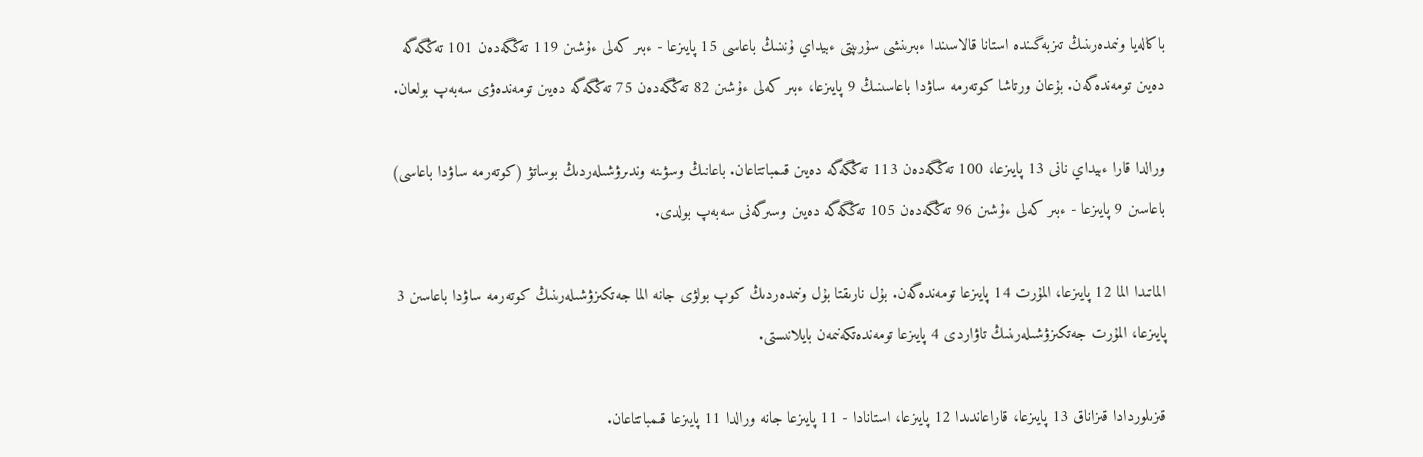باكالەيا ونىمدەرىنىڭ تىزبەگىندە استانا قالاسىندا ءبىرىنشى سۇرىپتى ءبيداي ۇنىنىڭ باعاسى 15 پايىزعا - ءبىر كەلى ءۇشىن 119 تەڭگەدەن 101 تەڭگەگە دەيىن تومەندەگەن. بۇعان ورتاشا كوتەرمە ساۋدا باعاسىنىڭ 9 پايىزعا، ءبىر كەلى ءۇشىن 82 تەڭگەدەن 75 تەڭگەگە دەيىن تومەندەۋى سەبەپ بولعان.

ورالدا قارا ءبيداي نانى 13 پايىزعا، 100 تەڭگەدەن 113 تەڭگەگە دەيىن قىمباتتاعان. باعانىڭ وسۋىنە وندىرۋشىلەردىڭ بوساتۋ (كوتەرمە ساۋدا باعاسى) باعاسىن 9 پايىزعا - ءبىر كەلى ءۇشىن 96 تەڭگەدەن 105 تەڭگەگە دەيىن وسىرگەنى سەبەپ بولدى.

الماتىدا الما 12 پايىزعا، المۇرت 14 پايىزعا تومەندەگەن. بۇل نارىقتا بۇل ونىمدەردىڭ كوپ بولۋى جانە الما جەتكىزۋشىلەرىنىڭ كوتەرمە ساۋدا باعاسىن 3 پايىزعا، المۇرت جەتكىزۋشىلەرىنىڭ تاۋاردى 4 پايىزعا تومەندەتكەنىمەن بايلانىستى.

قىزىلوردادا قىزاناق 13 پايىزعا، قاراعاندىدا 12 پايىزعا، استانادا - 11 پايىزعا جانە ورالدا 11 پايىزعا قىمباتتاعان.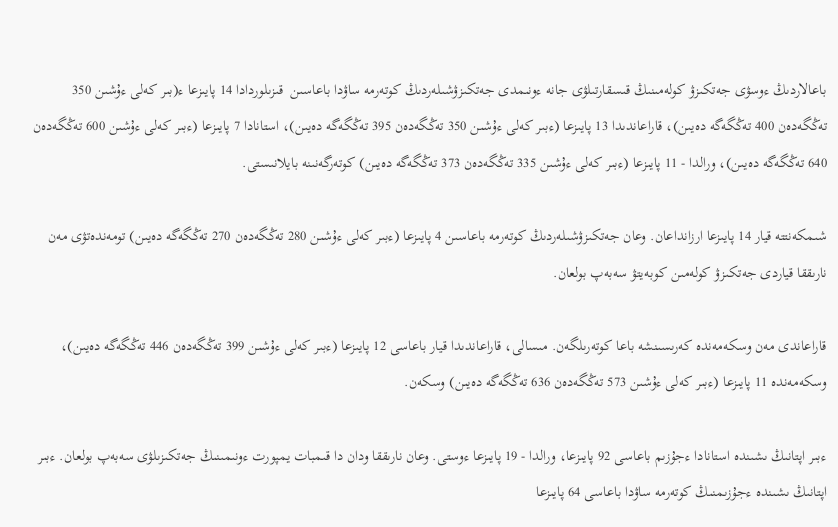باعالاردىڭ ءوسۋى جەتكىزۋ كولەمىنىڭ قىسقارتىلۋى جانە ءونىمدى جەتكىزۋشىلەردىڭ كوتەرمە ساۋدا باعاسىن  قىزىلوردادا 14 پايىزعا ء(بىر كەلى ءۇشىن 350 تەڭگەدەن 400 تەڭگەگە دەيىن)، قاراعاندىدا 13 پايىزعا (ءبىر كەلى ءۇشىن 350 تەڭگەدەن 395 تەڭگەگە دەيىن)، استانادا 7 پايىزعا (ءبىر كەلى ءۇشىن 600 تەڭگەدەن 640 تەڭگەگە دەيىن)، ورالدا - 11 پايىزعا (ءبىر كەلى ءۇشىن 335 تەڭگەدەن 373 تەڭگەگە دەيىن) كوتەرگەنىنە بايلانىستى.

شىمكەنتتە قيار 14 پايىزعا ارزانداعان. وعان جەتكىزۋشىلەردىڭ كوتەرمە باعاسىن 4 پايىزعا (ءبىر كەلى ءۇشىن 280 تەڭگەدەن 270 تەڭگەگە دەيىن) تومەندەتۋى مەن نارىققا قياردى جەتكىزۋ كولەمىن كوبەيتۋ سەبەپ بولعان.

قاراعاندى مەن وسكەمەندە كەرىسىنشە باعا كوتەرىلگەن. مىسالى، قاراعاندىدا قيار باعاسى 12 پايىزعا (ءبىر كەلى ءۇشىن 399 تەڭگەدەن 446 تەڭگەگە دەيىن)، وسكەمەندە 11 پايىزعا (ءبىر كەلى ءۇشىن 573 تەڭگەدەن 636 تەڭگەگە دەيىن) وسكەن.

ءبىر اپتانىڭ ىشىندە استانادا ءجۇزىم باعاسى 92 پايىزعا، ورالدا - 19 پايىزعا ءوستى. وعان نارىققا ودان دا قىمبات يمپورت ءونىمىنىڭ جەتكىزىلۋى سەبەپ بولعان. ءبىر اپتانىڭ ىشىندە ءجۇزىمنىڭ كوتەرمە ساۋدا باعاسى 64 پايىزعا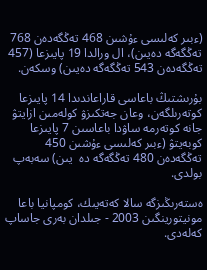(ءبىر كەلىسى ءۇشىن 468 تەڭگەدەن 768 تەڭگەگە دەيىن)، ال ورالدا 19 پايىزعا (457 تەڭگەدەن 543 تەڭگەگە دەيىن) وسكەن.

بۇرىشتىڭ باعاسى قاراعاندىدا 14 پايىزعا كوتەرىلگەن، وعان جەتكىزۋ كولەمىن ازايتۋ جانە كوتەرمە ساۋدا باعاسىن 7 پايىزعا كوبەيتۋ (ءبىر كەلىسى ءۇشىن 450 تەڭگەدەن 480 تەڭگەگە دە  يىن) سەبەپ بولدى.

ەستەرىڭىزگە سالا كەتەيىك، كومپانيا باعا مونيتورينگىن 2003 - جىلدان بەرى جاساپ كەلەدى.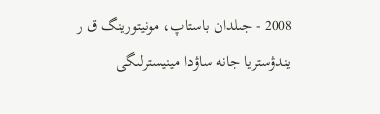2008 - جىلدان باستاپ، مونيتورينگ ق ر يندۋستريا جانە ساۋدا مينيسترلىگى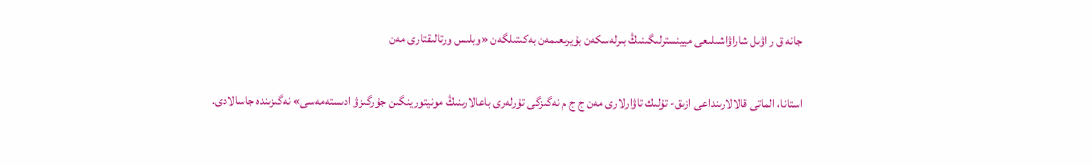جانە ق ر اۋىل شاراۋاشىلىعى ميينسترلىگىنىڭ بىرلەسكەن بۇيرىعىمەن بەكىتىلگەن «وبلىس ورتالىقتارى مەن

استانا، الماتى قالالارىنداعى ازىق- تۇلىك تاۋارلارى مەن ج ج م نەگىزگى تۇرلەرى باعالارىنىڭ مونيتورينگىن جۇرگىزۋ ادىستەمەسى» نەگىزىندە جاسالادى.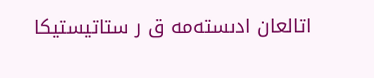اتالعان ادىستەمە ق ر ستاتيستيكا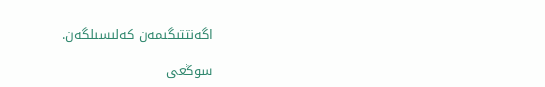اگەنتتىگىمەن كەلىسىلگەن.

سوڭعى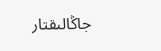جاڭالىقتار